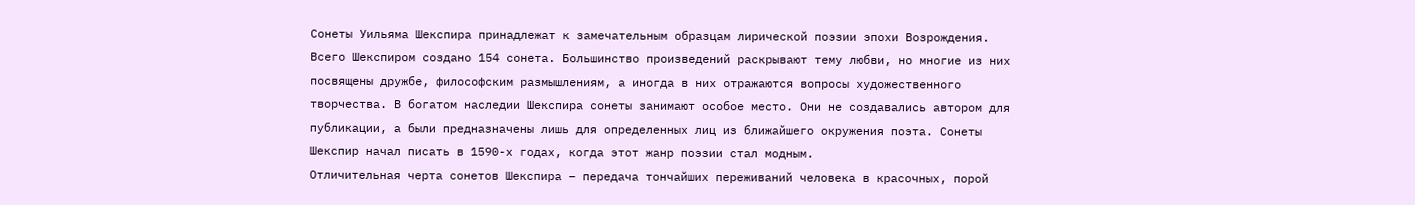Сонеты Уильяма Шекспира принадлежат к замечательным образцам лирической поэзии эпохи Возрождения. Всего Шекспиром создано 154 сонета. Большинство произведений раскрывают тему любви, но многие из них посвящены дружбе, философским размышлениям, а иногда в них отражаются вопросы художественного творчества. В богатом наследии Шекспира сонеты занимают особое место. Они не создавались автором для публикации, а были предназначены лишь для определенных лиц из ближайшего окружения поэта. Сонеты Шекспир начал писать в 1590-х годах, когда этот жанр поэзии стал модным.
Отличительная черта сонетов Шекспира – передача тончайших переживаний человека в красочных, порой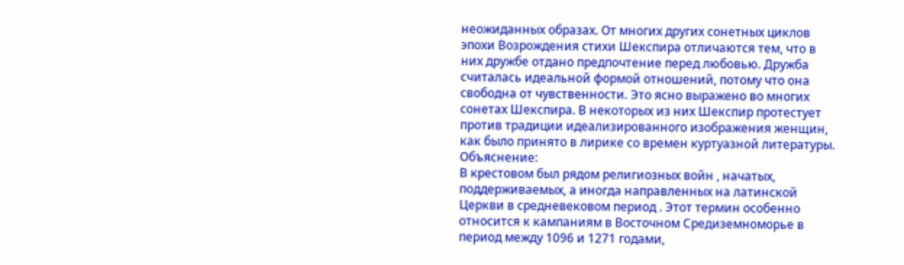неожиданных образах. От многих других сонетных циклов эпохи Возрождения стихи Шекспира отличаются тем, что в них дружбе отдано предпочтение перед любовью. Дружба считалась идеальной формой отношений, потому что она свободна от чувственности. Это ясно выражено во многих сонетах Шекспира. В некоторых из них Шекспир протестует против традиции идеализированного изображения женщин, как было принято в лирике со времен куртуазной литературы.
Объяснение:
В крестовом был рядом религиозных войн , начатых, поддерживаемых, а иногда направленных на латинской Церкви в средневековом период . Этот термин особенно относится к кампаниям в Восточном Средиземноморье в период между 1096 и 1271 годами,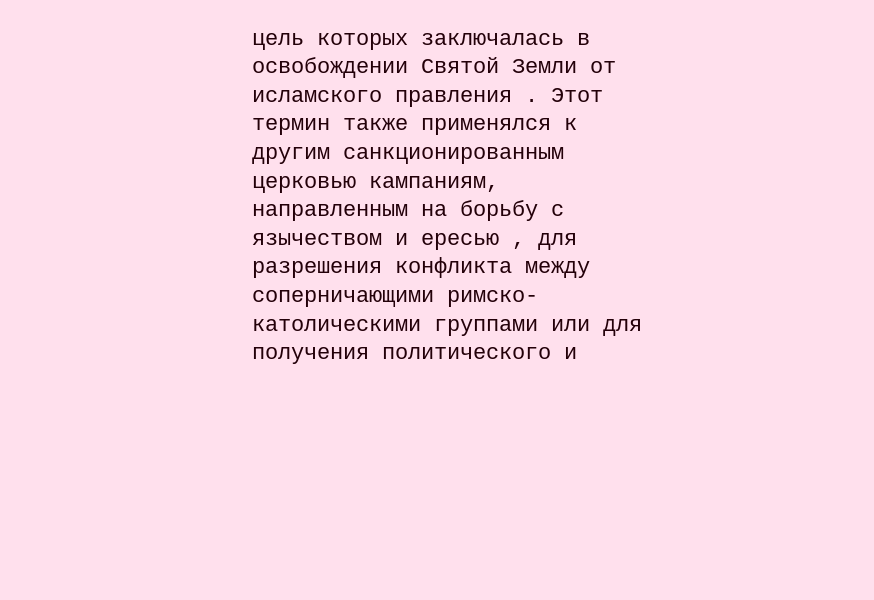цель которых заключалась в освобождении Святой Земли от исламского правления . Этот термин также применялся к другим санкционированным церковью кампаниям, направленным на борьбу с язычеством и ересью , для разрешения конфликта между соперничающими римско-католическими группами или для получения политического и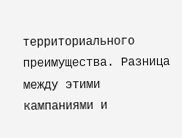территориального преимущества. Разница между этими кампаниями и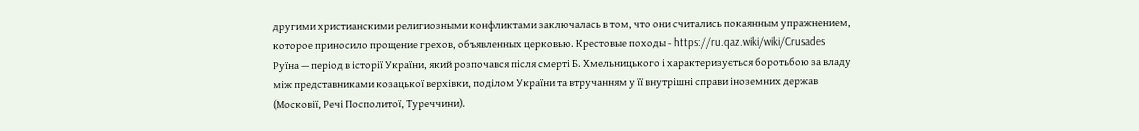другими христианскими религиозными конфликтами заключалась в том, что они считались покаянным упражнением, которое приносило прощение грехов, объявленных церковью. Крестовые походы - https://ru.qaz.wiki/wiki/Crusades
Руїна — період в історії України, який розпочався після смерті Б. Хмельницького і характеризується боротьбою за владу між представниками козацької верхівки, поділом України та втручанням у її внутрішні справи іноземних держав (Московії, Речі Посполитої, Туреччини).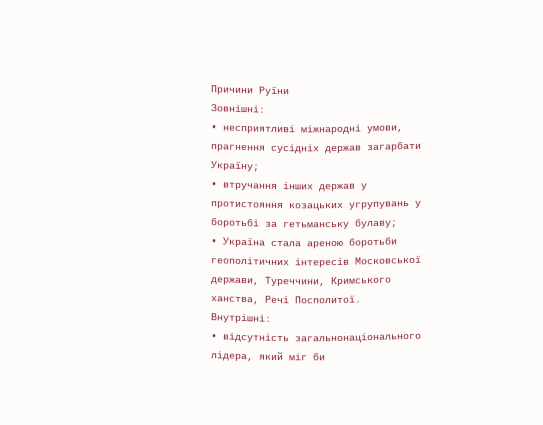Причини Руїни
Зовнішні:
• несприятливі міжнародні умови, прагнення сусідніх держав загарбати Україну;
• втручання інших держав у протистояння козацьких угрупувань у боротьбі за гетьманську булаву;
• Україна стала ареною боротьби геополітичних інтересів Московської держави, Туреччини, Кримського ханства, Речі Посполитої.
Внутрішні:
• відсутність загальнонаціонального лідера, який міг би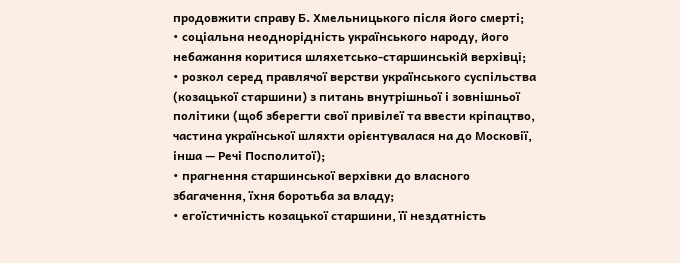продовжити справу Б. Хмельницького після його смерті;
• соціальна неоднорідність українського народу, його небажання коритися шляхетсько-старшинській верхівці;
• розкол серед правлячої верстви українського суспільства (козацької старшини) з питань внутрішньої і зовнішньої політики (щоб зберегти свої привілеї та ввести кріпацтво, частина української шляхти орієнтувалася на до Московії, інша — Речі Посполитої);
• прагнення старшинської верхівки до власного збагачення, їхня боротьба за владу;
• егоїстичність козацької старшини, її нездатність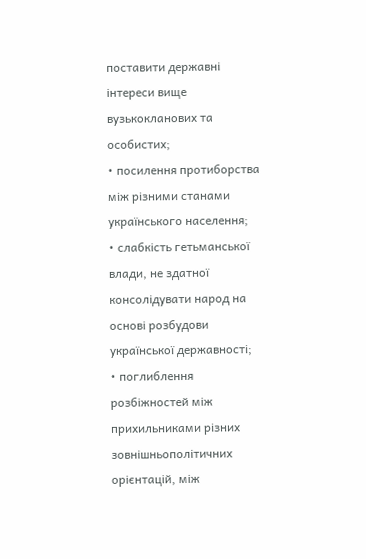поставити державні інтереси вище вузькокланових та особистих;
• посилення протиборства між різними станами українського населення;
• слабкість гетьманської влади, не здатної консолідувати народ на основі розбудови української державності;
• поглиблення розбіжностей між прихильниками різних зовнішньополітичних орієнтацій, між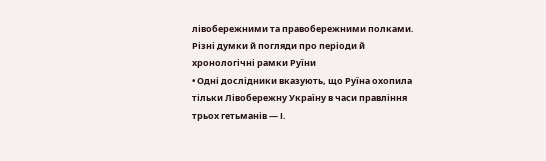лівобережними та правобережними полками.
Різні думки й погляди про періоди й хронологічні рамки Руїни
• Одні дослідники вказують, що Руїна охопила тільки Лівобережну Україну в часи правління трьох гетьманів — І.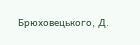Брюховецького, Д.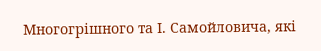Многогрішного та І. Самойловича, які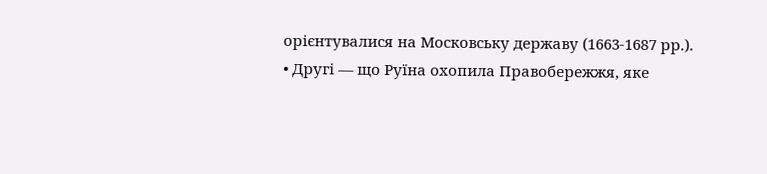орієнтувалися на Московську державу (1663-1687 рр.).
• Другі — що Руїна охопила Правобережжя, яке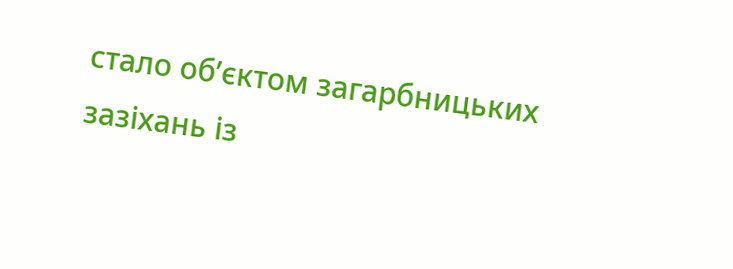стало об’єктом загарбницьких зазіхань із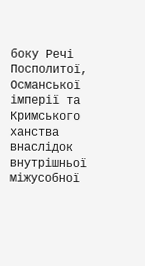боку Речі Посполитої, Османської імперії та Кримського ханства внаслідок внутрішньої міжусобної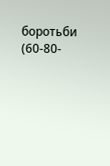боротьби (60-80-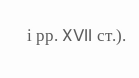і рр. XVII ст.).